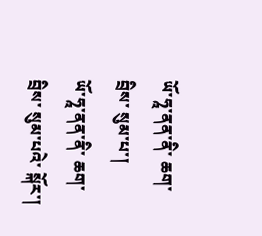ཡོ་ཧཱ་ནན་ནི་ ཆག་བྲིས་ སུམ་པ་།
ཡོ་ཧཱ་ནན་ནི་ ཆག་བྲིས་ སུམ་པའེ་ སྐོར་།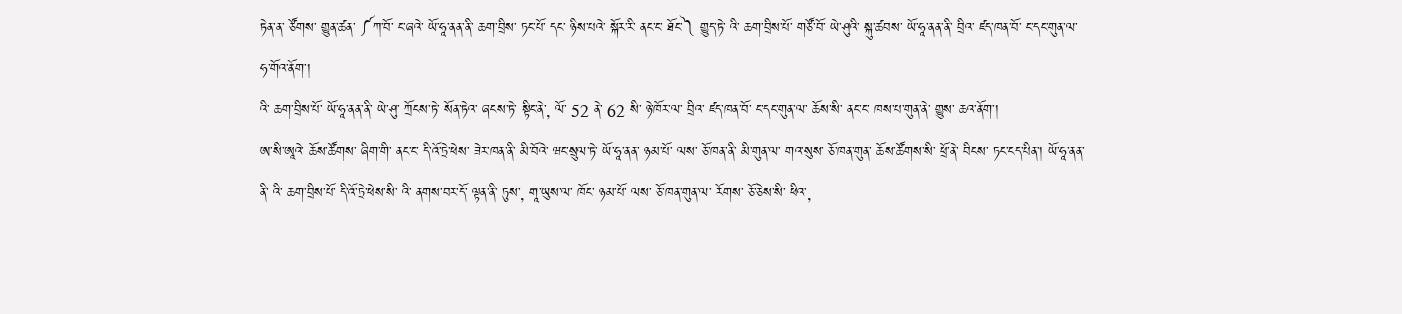ཏེན་ན་ ཙོགས་ གྱུན་ཚན་ ༼ཀ་བོ་ ང་ཞའེ་ ཡོ་ཧཱ་ནན་ནི་ ཆག་བྲིས་ ཏང་པོ་ དང་ ཉིས་པའེ་ སྐོར་རི་ ནང་ང་ ཐོང་༽ གྱུད་ཏེ་ འི་ ཆག་བྲིས་པོ་ གཙོ་བོ་ ཡེ་ཤུའི་ སྐུ་ཚབས་ ཡོ་ཧཱ་ནན་ནི་ བྲིའ་ ཛད་ཁན་བོ་ ང་དང་གུན་ལ་ ཧ་གོའ་ནོག་།
འི་ ཆག་བྲིས་པོ་ ཡོ་ཧཱ་ནན་ནི་ ཡེ་ཤུ་ ཀྲོངས་ཏེ་ སོན་ཏེའ་ ཞངས་ཏེ་ སྟིང་ནེ་, ལོ་ 52 ནེ་ 62 སི་ ཉེ་ཁོར་ལ་ བྲིའ་ ཛད་ཁན་བོ་ ང་དང་གུན་ལ་ ཆོས་སི་ ནང་ང་ ཁས་པ་གུན་ནེ་ གྱུས་ ཆའ་ནོག་།
ཨ་སི་ཨཱའེ་ ཆོས་ཚོགས་ ཞིག་གི་ ནང་ང་ དི་འོ་ཏྲེ་ཕེས་ ཟེར་ཁན་ནི་ མི་བོའེ་ ཝང་སྲུལ་ཏེ་ ཡོ་ཧཱ་ནན་ ཉམ་པོ་ ལས་ ཅོ་ཁན་ནི་ མི་གུན་ལ་ གའ་སུས་ ཅོ་ཁན་གུན་ ཆོས་ཚོགས་སི་ ཕྲོ་ནེ་ བིངས་ ཏང་ངད་པིན་། ཡོ་ཧཱ་ནན་ནི་ འི་ ཆག་བྲིས་པོ་ དི་འོ་ཏྲེ་ཕེས་སི་ འི་ ནགས་བར་དོ་ ལྟན་ནི་ ཏུས་, གཱ་ཡུས་ལ་ ཁོང་ ཉམ་པོ་ ལས་ ཅོ་ཁན་གུན་ལ་ རོགས་ ཅོ་ཅེས་སི་ ཕིའ་,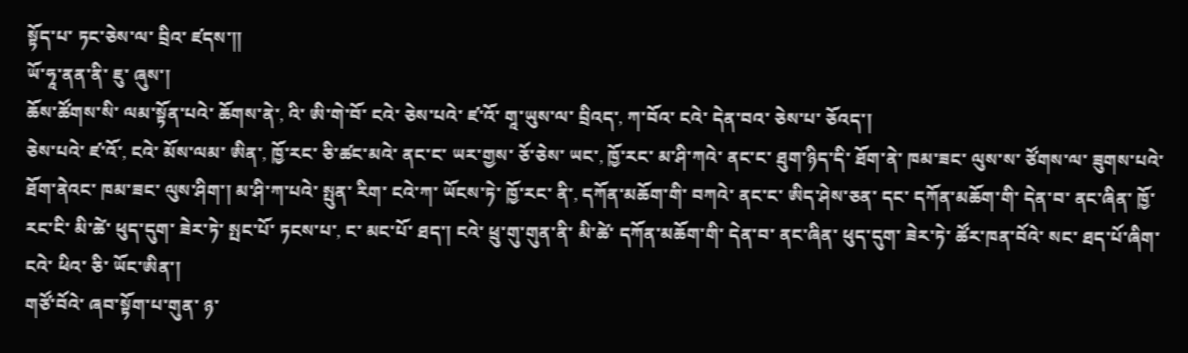སྟོད་པ་ ཏང་ཅེས་ལ་ བྲིའ་ ཛདས་༎
ཡོ་ཧཱ་ནན་ནི་ ཇུ་ ཞུས་།
ཆོས་ཚོགས་སི་ ལམ་སྟོན་པའེ་ ཆོགས་ནེ་, འི་ ཨི་གེ་བོ་ ངའེ་ ཅེས་པའེ་ ཛ་འོ་ གཱ་ཡུས་ལ་ བྲིའད་, ཀ་བོའ་ ངའེ་ དེན་བའ་ ཅེས་པ་ ཅོའད་།
ཅེས་པའེ་ ཛ་འོ་, ངའེ་ མོས་ལམ་ ཨིན་, ཁྱོ་རང་ ཅི་ཚང་མའེ་ ནང་ང་ ཡར་གྱས་ ཅོ་ཅེས་ ཡང་, ཁྱོ་རང་ མ་ཤི་ཀའེ་ ནང་ང་ ཐུག་ཉིད་དི་ ཐོག་ནེ་ ཁམ་ཟང་ ལུས་ས་ ཙོགས་ལ་ ཟུགས་པའེ་ ཐོག་ནེའང་ ཁམ་ཟང་ ལུས་ཤིག་། མ་ཤི་ཀ་པའེ་ སྤུན་ རིག་ ངའེ་ཀ་ ཡོངས་ཏེ་ ཁྱོ་རང་ ནི་, དཀོན་མཆོག་གི་ བཀའེ་ ནང་ང་ ཨིད་ཤེས་ཅན་ དང་ དཀོན་མཆོག་གི་ དེན་བ་ ནང་ཞིན་ ཁྱོ་རང་ངི་ མི་ཚེ་ ཕུད་དུག་ ཟེར་ཏེ་ སྤང་པོ་ ཏངས་པ་, ང་ མང་པོ་ ཐད་། ངའེ་ ཕྲུ་གུ་གུན་ནི་ མི་ཚེ་ དཀོན་མཆོག་གི་ དེན་བ་ ནང་ཞིན་ ཕུད་དུག་ ཟེར་ཏེ་ ཚོར་ཁན་བོའེ་ སང་ ཐད་པོ་ཞིག་ ངའེ་ ཕིའ་ ཅི་ ཡོང་ཨིན་།
གཙོ་བོའེ་ ཞབ་སྟོག་པ་གུན་ ཉ་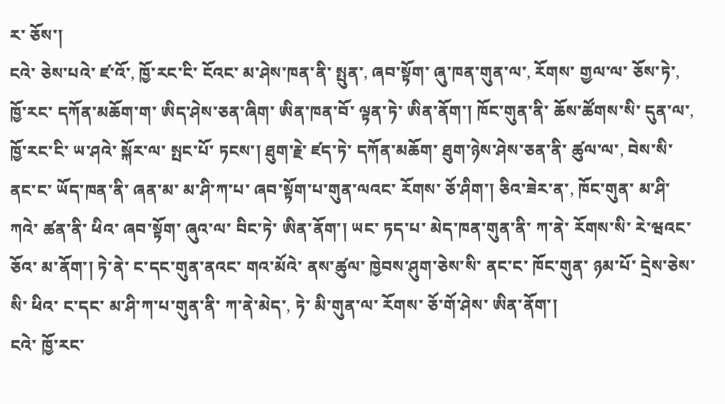ར་ ཅོས་།
ངའེ་ ཅེས་པའེ་ ཛ་འོ་, ཁྱོ་རང་ངི་ ངོའང་ མ་ཤེས་ཁན་ནི་ སྤུན་, ཞབ་སྟོག་ ཞུ་ཁན་གུན་ལ་, རོགས་ གྱལ་ལ་ ཅོས་ཏེ་, ཁྱོ་རང་ དཀོན་མཆོག་ག་ ཨིད་ཤེས་ཅན་ཞིག་ ཨིན་ཁན་བོ་ ལྟན་ཏེ་ ཨིན་ནོག་། ཁོང་གུན་ནི་ ཆོས་ཚོགས་སི་ དུན་ལ་, ཁྱོ་རང་ངི་ ཡ་ཤའེ་ སྐོར་ལ་ སྤང་པོ་ ཏངས་། ཐུག་རྗེ་ ཛད་ཏེ་ དཀོན་མཆོག་ ཐུག་ཉེས་ཤེས་ཅན་ནི་ ཚུལ་ལ་, བེས་སི་ ནང་ང་ ཡོད་ཁན་ནི་ ཞན་མ་ མ་ཤི་ཀ་པ་ ཞབ་སྟོག་པ་གུན་ལའང་ རོགས་ ཅོ་ཤིག་། ཅིའ་ཟེར་ན་, ཁོང་གུན་ མ་ཤི་ཀའེ་ ཚན་ནི་ ཕིའ་ ཞབ་སྟོག་ ཞུའ་ལ་ བིང་ཏེ་ ཨིན་ནོག་། ཡང་ ཏད་པ་ མེད་ཁན་གུན་ནི་ ཀ་ནེ་ རོགས་སི་ རེ་ཝའང་ ཅོའ་ མ་ནོག་། ཏེ་ནེ་ ང་དང་གུན་ནའང་ གའ་མོའེ་ ནས་ཚུལ་ ཁྱེབས་ཤུག་ཅེས་སི་ ནང་ང་ ཁོང་གུན་ ཉམ་པོ་ དྲེས་ཅེས་སི་ ཕིའ་ ང་དང་ མ་ཤི་ཀ་པ་གུན་ནི་ ཀ་ནེ་མེད་, ཏེ་ མི་གུན་ལ་ རོགས་ ཅོ་གོ་ཤེས་ ཨིན་ནོག་།
ངའེ་ ཁྱོ་རང་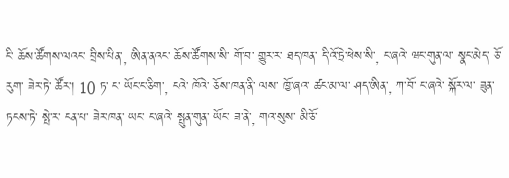ངི་ ཆོས་ཚོགས་ལའང་ བྲིས་པིན་, ཨིན་ནའང་ ཆོས་ཚོགས་སི་ གོ་བ་ གྱུར་ར་ ཐད་ཁན་ དི་འོ་ཏྲེ་ཕེས་སི་, ང་ཞའེ་ ཝང་གུན་ལ་ སྣང་མེད་ ཅོ་རུག་ ཟེར་ཏེ་ ཚོར་། 10 ཏ་ ང་ ཡོང་ང་ཅིག་, ངའེ་ ཁོའེ་ ཅོས་ཁན་ནི་ ལས་ ཁྱོ་ཞའ་ ཚང་མ་ལ་ ཤད་ཨིན་, ཀ་བོ་ ང་ཞའེ་ སྐོར་ལ་ ཟུན་ ཏངས་ཏེ་ སྤེ་ར་ ངན་པ་ ཟེར་ཁན་ ཡང་ ང་ཞའེ་ སྤུན་གུན་ ཡོང་ ཟ་ནེ་, གའ་སུས་ མི་ཅོ་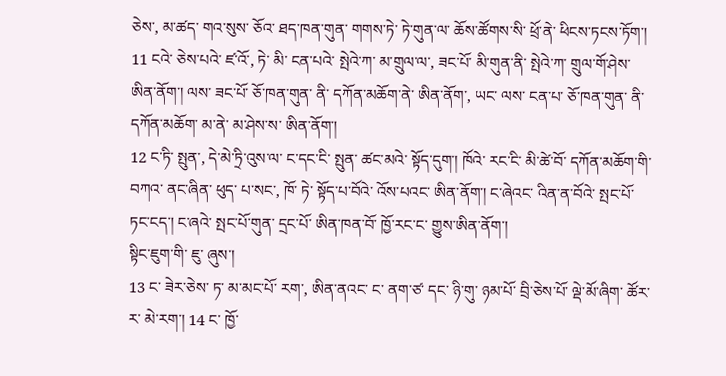ཅེས་, མ་ཚད་ གའ་སུས་ ཅོའ་ ཐད་ཁན་གུན་ གགས་ཏེ་ ཏེ་གུན་ལ་ ཆོས་ཚོགས་སི་ ཕྲོ་ནེ་ ཕིངས་ཏངས་ཏོག་།
11 ངའེ་ ཅེས་པའེ་ ཛ་འོ་, ཏེ་ མི་ ངན་པའེ་ སྤེའེ་ཀ་ མ་གྲུལ་ལ་, ཟང་པོ་ མི་གུན་ནི་ སྤེའེ་ཀ་ གྲུལ་གོ་ཤེས་ ཨིན་ནོག་། ལས་ ཟང་པོ་ ཅོ་ཁན་གུན་ ནི་ དཀོན་མཆོག་ནེ་ ཨིན་ནོག་, ཡང་ ལས་ ངན་པ་ ཅོ་ཁན་གུན་ ནི་ དཀོན་མཆོག་ མ་ནེ་ མ་ཤེས་ས་ ཨིན་ནོག་།
12 ང་ཏི་ སྤུན་, དེ་མེ་ཏྲི་འུས་ལ་ ང་དང་ངི་ སྤུན་ ཚང་མའེ་ སྟོད་དུག་། ཁོའེ་ རང་ངི་ མི་ཚེ་བོ་ དཀོན་མཆོག་གི་ བཀའ་ ནང་ཞིན་ ཕུད་ པ་སང་, ཁོ་ ཏེ་ སྟོད་པ་བོའེ་ འོས་པའང་ ཨིན་ནོག་། ང་ཞེའང་ འིན་ན་བོའེ་ སྤང་པོ་ ཏང་ངད་། ང་ཞའེ་ སྤང་པོ་གུན་ དྲང་པོ་ ཨིན་ཁན་བོ་ ཁྱོ་རང་ང་ གྱུས་ཨིན་ནོག་།
སྟིང་ཇུག་གི་ ཇུ་ ཞུས་།
13 ང་ ཟེར་ཅེས་ ཏ་ མ་མང་པོ་ རག་, ཨིན་ནའང་ ང་ ནག་ཙ་ དང་ ཉི་གུ་ ཉམ་པོ་ བྲི་ཅེས་པོ་ ལྡེ་མོ་ཞིག་ ཚོར་ར་ མེ་རག་། 14 ང་ ཁྱོ་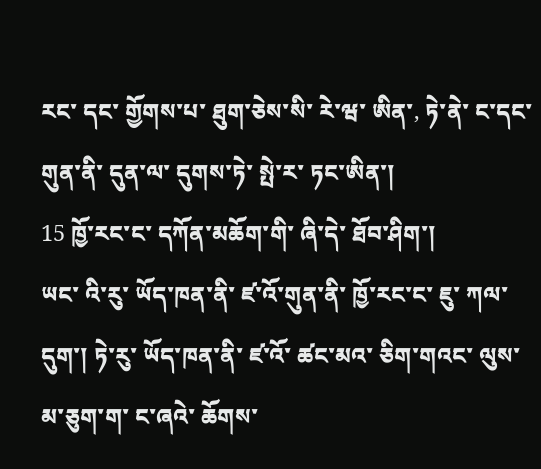རང་ དང་ གྱོགས་པ་ ཐུག་ཅེས་སི་ རེ་ཝ་ ཨིན་, ཏེ་ནེ་ ང་དང་གུན་ནི་ དུན་ལ་ དུགས་ཏེ་ སྤེ་ར་ ཏང་ཨིན་།
15 ཁྱོ་རང་ང་ དཀོན་མཆོག་གི་ ཞི་དེ་ ཐོབ་ཤིག་།
ཡང་ འི་རུ་ ཡོད་ཁན་ནི་ ཛ་འོ་གུན་ནི་ ཁྱོ་རང་ང་ ཇུ་ ཀལ་དུག་། ཏེ་རུ་ ཡོད་ཁན་ནི་ ཛ་འོ་ ཚང་མའ་ ཅིག་གའང་ ལུས་ མ་ཅུག་ག་ ང་ཞའེ་ ཆོགས་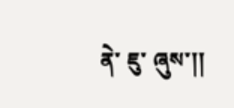ནེ་ ཇུ་ ཞུས་།།